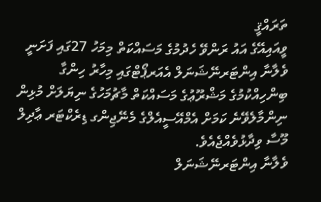ތަރައްޤީ
ވީއައިއޭގެ އައު ރަންވޭ ހެދުމުގެ މަސައްކަތް މިމަހު 27ގައި ފަށަނީ
ވެލާނާ އިންޓަރނޭޝަނަލް އެއަރޕޯޓްގައި މިހާރު ހިންގާ ބިންހިއްކުމުގެ މަޝްރޫޢުގެ މަސައްކަތް މާޗުމަހުގެ ނިޔަލަށް މުޅިން ނިންމާލެވޭނެ ކަމަށް އެމްއޭސީއެލްގެ މެނޭޖިންގ ޑިރެކްޓަރ ޢާދިލް މޫސާ ވިދާޅުވެއްޖެއެވެ.
ވެލާނާ އިންޓަރނޭޝަނަލް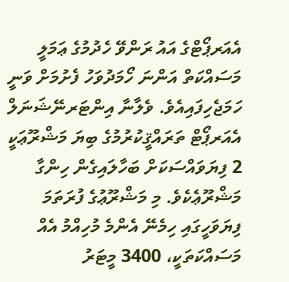އެއަރޕޯޓްގެ އައު ރަންވޭ ހެދުމުގެ ޢަމަލީ މަސައްކަތް އަންނަ ހޯމަދުވަހު ފެށުމަށް ވަނީ ހަމަޖެހިފައިއެވެ. ވެލާނާ އިންޓަރނޭޝަނަލް އެއަރޕޯޓް ތަރައްޤީކުރުމުގެ ބިޔަ މަޝްރޫޢަކީ 2 ފިޔަވައްސަކަށް ބަހާލައިގެން ހިންގާ މަޝްރޫޢެކެވެ. މި މަޝްރޫޢުގެ ފުރަތަމަ ފިޔަވަހީގައި ހިމެނޭ އެންމެ މުހިއްމު އެއް މަސައްކަތަކީ، 3400 މީޓަރު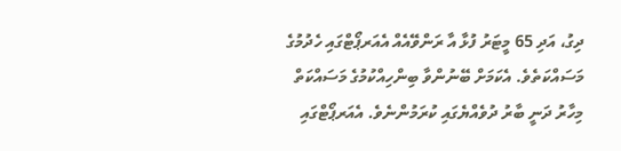ދިގު، އަދި 65 މީޓަރު ފުޅާ އާ ރަންވޭއެއް އެއަރޕޯޓްގައި ހެދުމުގެ މަސައްކަތެވެ. އެކަމަށް ބޭނުންވާ ބިންހިއްކުމުގެ މަސައްކަތް މިހާރު ދަނީ ބާރު ދުވެއްޔެގައި ކުރަމުންނެވެ. އެއަރޕޯޓްގައި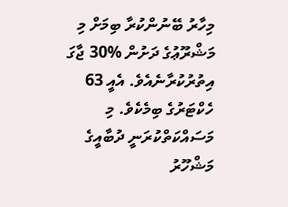މިހާރު ބޭނުންކުރާ ބިމަށް މި މަޝްރޫޢުގެ ދަށުން %30 ޖާގަ އިތުރުކުރާނެއެވެ. އެއީ 63 ހެކްޓަރުގެ ބިމެކެވެ. މި މަސައްކަތްކުރަނީ ދުބާއީގެ މަޝްހޫރު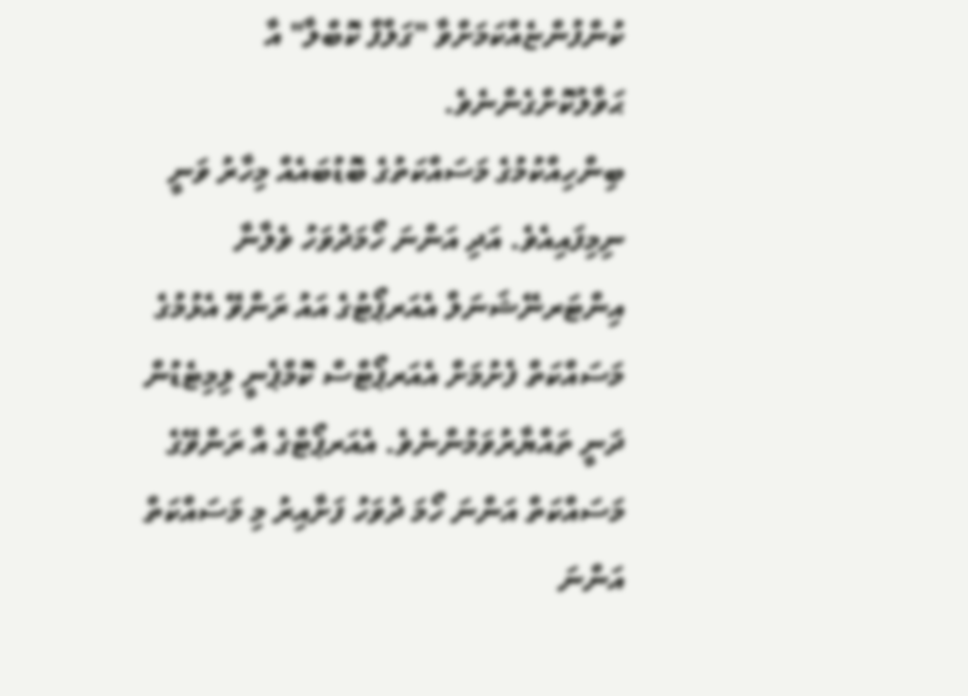ކުންފުންޏެއްކަމަށްވާ "ގަލްފް ކޮބްލާ" އާ ޙަވާލުކޮށްގެންނެވެ.
ބިންހިއްކުމުގެ މަސައްކަތުގެ ބޮޑުބައެއް މިހާރު ވަނީ ނިމިފައިއެވެ. އަދި އަންނަ ހޯމަދުވަހު ވެލާނާ އިންޓަރނޭޝަނަލް އެއަރޕޯޓުގެ އައު ރަންވޭ އެޅުމުގެ މަސައްކަތް ފެށުމަށް އެއަރޕޯޓްސް ކޮމްޕެނީ ލިމިޓެޑުން ދަނީ ތައްޔާރުވަމުންނެވެ. އެއަރޕޯޓްގެ އާ ރަންވޭގެ މަސައްކަތް އަންނަ ހޯމަ ދުވަހު ފަށާއިރު މި މަސައްކަތް އަންނަ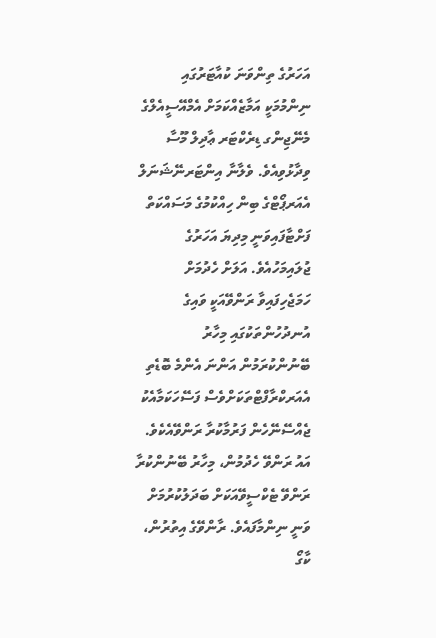އަހަރުގެ ތިންވަނަ ކުއާޓަރުގައި ނިންމުމަކީ އަމާޒެއްކަމަށް އެމްއޭސީއެލްގެ މެނޭޖިންގ ޑިރެކްޓަރ ޢާދިލް މޫސާ ވިދާޅުވިއެވެ. ވެލާނާ އިންޓަރނޭޝަނަލް އެއަރޕޯޓްގެ ބިން ހިއްކުމުގެ މަސައްކަތް ފަށްޓާފައިވަނީ މިދިޔަ އަހަރުގެ ޖުލައިމަހުއެވެ. އަލަށް ހެދުމަށް ހަމަޖެހިފައިވާ ރަންވޭއަކީ ވައިގެ އުނދުހުންތަކުގައި މިހާރު ބޭނުންކުރަމުން އަންނަ އެންމެ ބޮޑެތި އެއަރކްރާފްޓްތަކަށްވެސް ފަސޭހަކަމާއެކު ޖެއްސޭނޭހެން ފަރުމާކުރާ ރަންވޭއެކެވެ. އައު ރަންވޭ ހެދުމުން، މިހާރު ބޭނުންކުރާ ރަންވޭ ޓެކްސީވޭއަކަށް ބަދަލުކުރުމަށް ވަނީ ނިންމާފައެވެ. ރާންވޭގެ އިތުރުން، ކާގޯ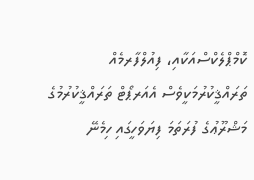ކޮމްޕްލެކްސްއަކާއި، ފިއުލްފާރމެއް ތަރައްޤީކުރުމަކީވެސް އެއަރޕޯޓް ތަރައްޤީކުރުމުގެ މަޝްރޫޢުގެ ފުރަތަމަ ފިޔަވަހީގައި ހިމެނޭ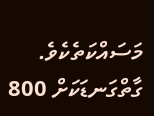މަސައްކަތެކެވެ. ގާތްގަނޑަކަށް 800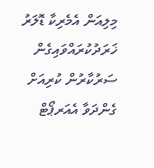މިލިއަން އެމެރިކާ ޑޮލަރު ޚަރަދުކުރައްވައިގެން ސަރުކާރުން ކުރިއަށް ގެންދަވާ އެއަރޕޯޓް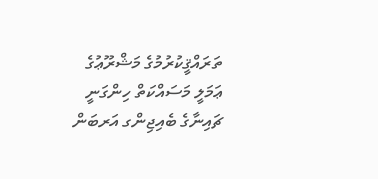ތަރައްޤީކުރުމުގެ މަޝްރޫޢުގެ ޢަމަލީ މަސައްކަތް ހިންގަނީ ޗައިނާގެ ބެއިޖިންގ އަރބަން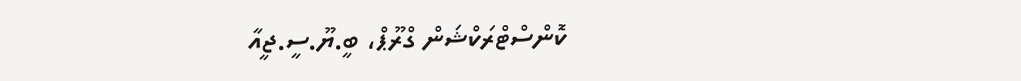ކޮންސްޓްރަކްޝަން ގްރޫޕް، ބީ.ޔޫ.ސީ.ޖީއާ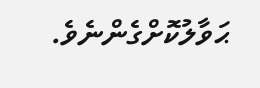ޙަވާލުކޮށްގެންނެވެ.